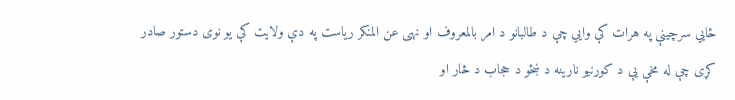ځايي سرچینې په هرات کې وایي چې د طالبانو د امر بالمعروف او نهی عن المنکر ریاست په دې ولایت کې یو نوی دستور صادر کړی چې له مخې یې د کورنیو نارینه د ښځو د حجاب د څار او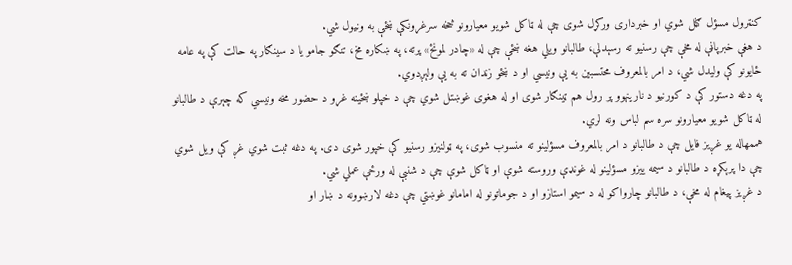کنټرول مسؤل ګڼل شوي او خبرداری ورکړل شوی چې له ټاکل شویو معیارونو څخه سرغړونکې ښځې به ونیول شي.
د هغې خبرپاڼې له مخې چې رسنیو ته رسېدلې، طالبانو ویلي هغه ښځې چې له «چادر لمونځ» پرته، په ښکاره مخ، تنګو جامو یا د سینګار په حالت کې په عامه ځایونو کې ولیدل شي، د امر بالمعروف محتسبین به یې ونیسي او د ښځو زندان ته به یې ولېږدوي.
په دغه دستور کې د کورنیو د نارینهوو پر رول هم ټینګار شوی او له هغوی غوښتل شوي چې د خپلو ښځینه غړو د حضور مخه ونیسي که چېرې د طالبانو له ټاکل شویو معیارونو سره سم لباس ونه لري.
هممهاله یو غږیز فایل چې د طالبانو د امر بالمعروف مسؤلینو ته منسوب شوی، په ټولنیزو رسنیو کې خپور شوی دی. په دغه ثبت شوي غږ کې ویل شوي چې دا پرېکړه د طالبانو د سیمه ییزو مسؤلینو له غونډې وروسته شوې او ټاکل شوې چې د شنبې له ورځې عملي شي.
د غږیز پیغام له مخې، د طالبانو چارواکو له د سیمو استازو او د جوماتونو له امامانو غوښتي چې دغه لارښوونه د ښار او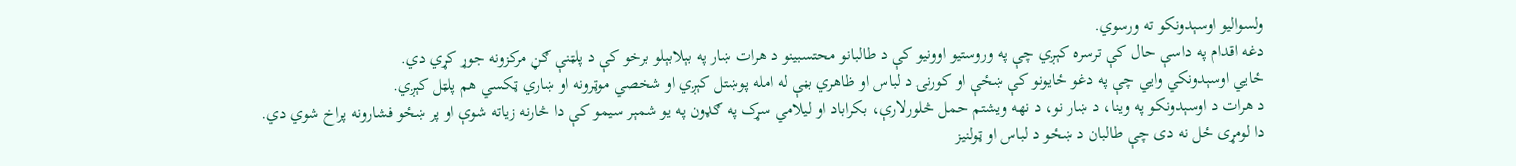ولسوالیو اوسېدونکو ته ورسوي.
دغه اقدام په داسې حال کې ترسره کېږي چې په وروستیو اوونیو کې د طالبانو محتسبینو د هرات ښار په بېلابېلو برخو کې د پلټنې ګڼ مرکزونه جوړ کړي دي.
ځايي اوسېدونکي وایي چې په دغو ځایونو کې ښځې او کورنۍ د لباس او ظاهري بڼې له امله پوښتل کېږي او شخصي موټرونه او ښاري ټکسي هم پلټل کېږي.
د هرات د اوسېدونکو په وینا، د ښار نو، د نهه ویشتم حمل څلورلارې، بکراباد او لیلامي سړک په ګډون په یو شمېر سیمو کې دا څارنه زیاته شوې او پر ښځو فشارونه پراخ شوي دي.
دا لومړی ځل نه دی چې طالبان د ښځو د لباس او ټولنیز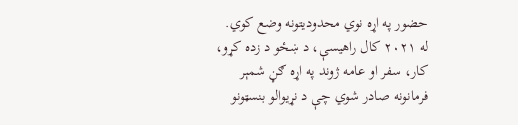حضور په اړه نوي محدودیتونه وضع کوي.
له ۲۰۲۱ کال راهیسې، د ښځو د زده کړو، کار، سفر او عامه ژوند په اړه ګڼ شمېر فرمانونه صادر شوي چې د نړیوالو بنسټونو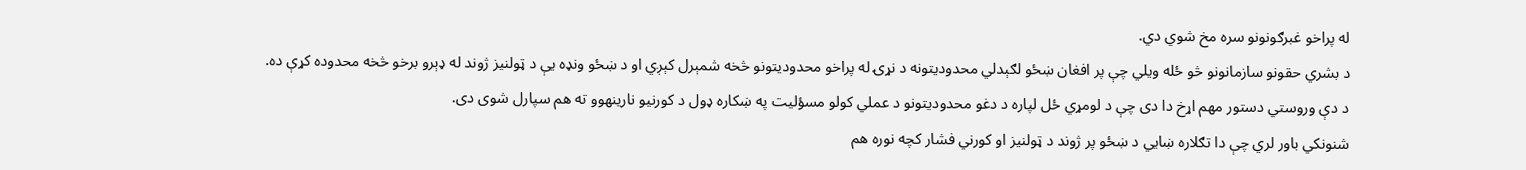له پراخو غبرګونونو سره مخ شوي دي.
د بشري حقونو سازمانونو څو ځله ویلي چې پر افغان ښځو لګېدلي محدودیتونه د نړۍ له پراخو محدودیتونو څخه شمېرل کېږي او د ښځو ونډه یې د ټولنیز ژوند له ډېرو برخو څخه محدوده کړې ده.
د دې وروستي دستور مهم اړخ دا دی چې د لومړي ځل لپاره د دغو محدودیتونو د عملي کولو مسؤلیت په ښکاره ډول د کورنیو نارینهوو ته هم سپارل شوی دی.
شنونکي باور لري چې دا تګلاره ښايي د ښځو پر ژوند د ټولنیز او کورني فشار کچه نوره هم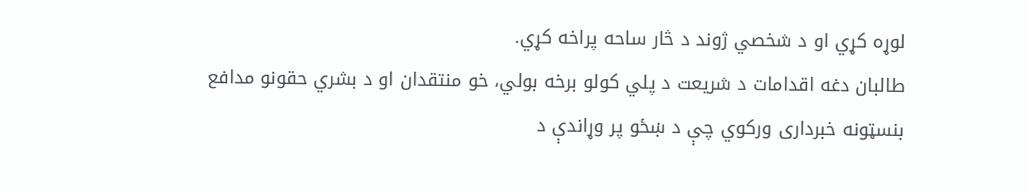لوړه کړي او د شخصي ژوند د څار ساحه پراخه کړي.
طالبان دغه اقدامات د شریعت د پلي کولو برخه بولي، خو منتقدان او د بشري حقونو مدافع بنسټونه خبرداری ورکوي چې د ښځو پر وړاندې د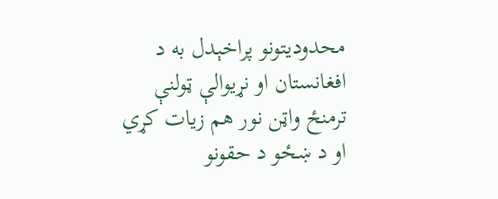محدودیتونو پراخېدل به د افغانستان او نړیوالې ټولنې ترمنځ واټن نور هم زیات کړي او د ښځو د حقونو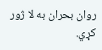روان بحران به لا ژور کړي.